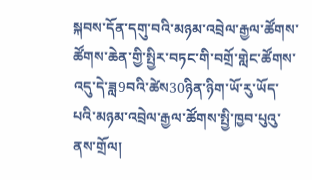སྐབས་དོན་དགུ་བའི་མཉམ་འབྲེལ་རྒྱལ་ཚོགས་ཚོགས་ཆེན་གྱི་སྤྱིར་བཏང་གི་བགྲོ་གླེང་ཚོགས་འདུ་དེ་ཟླ9བའི་ཚེས30ཉིན་ཉིག་ཡོ་རུ་ཡོད་པའི་མཉམ་འབྲེལ་རྒྱལ་ཚོགས་སྤྱི་ཁྱབ་པུའུ་ནས་གྲོལ།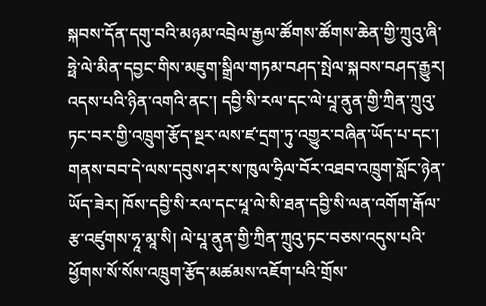སྐབས་དོན་དགུ་བའི་མཉམ་འབྲེལ་རྒྱལ་ཚོགས་ཚོགས་ཆེན་གྱི་ཀྲུའུ་ཞི་ཧྥེ་ལེ་མིན་དབྱང་གིས་མཇུག་སྒྲིལ་གཏམ་བཤད་སྤེལ་སྐབས་བཤད་རྒྱུར། འདས་པའི་ཉིན་འགའི་ནང་། དབྱི་སི་རལ་དང་ལེ་པཱ་ནུན་གྱི་ཀྲིན་ཀྲུའུ་ཏང་བར་གྱི་འཁྲུག་རྩོད་སྔར་ལས་ཛ་དྲག་ཏུ་འགྱུར་བཞིན་ཡོད་པ་དང་། གནས་བབ་དེ་ལས་དབུས་ཤར་ས་ཁུལ་ཧྲིལ་བོར་འཐབ་འཁྲུག་སློང་ཉེན་ཡོད་ཟེར། ཁོས་དབྱི་སི་རལ་དང་ཕཱ་ལེ་སི་ཐན་དབྱི་སི་ལན་འགོག་རྒོལ་རྩ་འཛུགས་ཧཱ་མཱ་སི། ལེ་པཱ་ནུན་གྱི་ཀྲིན་ཀྲུའུ་ཏང་བཅས་འདུས་པའི་ཕྱོགས་སོ་སོས་འཁྲུག་རྩོད་མཚམས་འཇོག་པའི་གྲོས་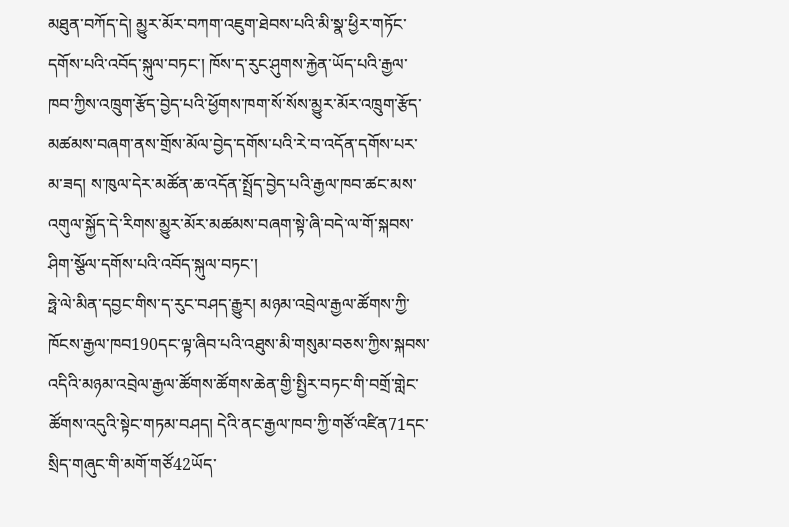མཐུན་བཀོད་དེ། མྱུར་མོར་བཀག་འཇུག་ཐེབས་པའི་མི་སྣ་ཕྱིར་གཏོང་དགོས་པའི་འབོད་སྐུལ་བཏང་། ཁོས་ད་རུང་ཤུགས་རྐྱེན་ཡོད་པའི་རྒྱལ་ཁབ་ཀྱིས་འཁྲུག་རྩོད་བྱེད་པའི་ཕྱོགས་ཁག་སོ་སོས་མྱུར་མོར་འཁྲུག་རྩོད་མཚམས་བཞག་ནས་གྲོས་མོལ་བྱེད་དགོས་པའི་རེ་བ་འདོན་དགོས་པར་མ་ཟད། ས་ཁུལ་དེར་མཚོན་ཆ་འདོན་སྤྲོད་བྱེད་པའི་རྒྱལ་ཁབ་ཚང་མས་འགུལ་སྐྱོད་དེ་རིགས་མྱུར་མོར་མཚམས་བཞག་སྟེ་ཞི་བདེ་ལ་གོ་སྐབས་ཤིག་སྩོལ་དགོས་པའི་འབོད་སྐུལ་བཏང་།
ཧྥེ་ལེ་མིན་དབྱང་གིས་ད་རུང་བཤད་རྒྱུར། མཉམ་འབྲེལ་རྒྱལ་ཚོགས་ཀྱི་ཁོངས་རྒྱལ་ཁབ190དང་ལྟ་ཞིབ་པའི་འཐུས་མི་གསུམ་བཅས་ཀྱིས་སྐབས་འདིའི་མཉམ་འབྲེལ་རྒྱལ་ཚོགས་ཚོགས་ཆེན་གྱི་སྤྱིར་བཏང་གི་བགྲོ་གླེང་ཚོགས་འདུའི་སྟེང་གཏམ་བཤད། དེའི་ནང་རྒྱལ་ཁབ་ཀྱི་གཙོ་འཛིན71དང་སྲིད་གཞུང་གི་མགོ་གཙོ42ཡོད་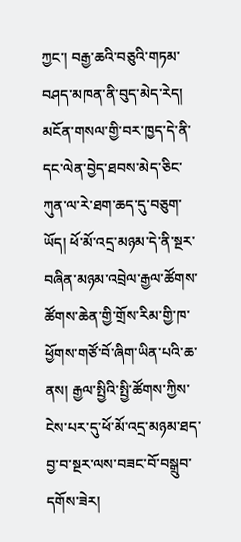ཀྱང་། བརྒྱ་ཆའི་བཅུའི་གཏམ་བཤད་མཁན་ནི་བུད་མེད་རེད། མངོན་གསལ་གྱི་བར་ཁྱད་དེ་ནི་དང་ལེན་བྱེད་ཐབས་མེད་ཅིང་ཀུན་ལ་རེ་ཐག་ཆད་དུ་བཅུག་ཡོད། ཕོ་མོ་འདྲ་མཉམ་དེ་ནི་སྔར་བཞིན་མཉམ་འབྲེལ་རྒྱལ་ཚོགས་ཚོགས་ཆེན་གྱི་གྲོས་རིམ་གྱི་ཁ་ཕྱོགས་གཙོ་བོ་ཞིག་ཡིན་པའི་ཆ་ནས། རྒྱལ་སྤྱིའི་སྤྱི་ཚོགས་ཀྱིས་ངེས་པར་དུ་ཕོ་མོ་འདྲ་མཉམ་ཐད་བྱ་བ་སྔར་ལས་བཟང་བོ་བསྒྲུབ་དགོས་ཟེར།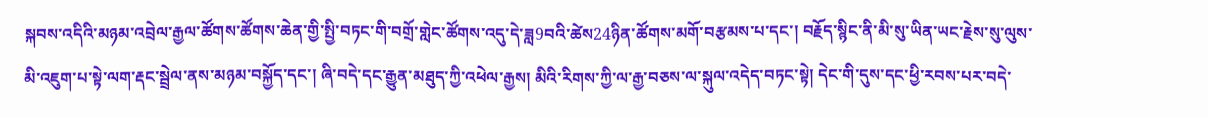སྐབས་འདིའི་མཉམ་འབྲེལ་རྒྱལ་ཚོགས་ཚོགས་ཆེན་གྱི་སྤྱི་བཏང་གི་བགྲོ་གླེང་ཚོགས་འདུ་དེ་ཟླ9བའི་ཚེས24ཉིན་ཚོགས་མགོ་བརྩམས་པ་དང་། བརྗོད་སྙིང་ནི་མི་སུ་ཡིན་ཡང་རྗེས་སུ་ལུས་མི་འཇུག་པ་སྟེ་ལག་རྡང་སྦྲེལ་ནས་མཉམ་བསྐྱོད་དང་། ཞི་བདེ་དང་རྒྱུན་མཐུད་ཀྱི་འཕེལ་རྒྱས། མིའི་རིགས་ཀྱི་ལ་རྒྱ་བཅས་ལ་སྐུལ་འདེད་བཏང་སྟེ། དེང་གི་དུས་དང་ཕྱི་རབས་པར་བདེ་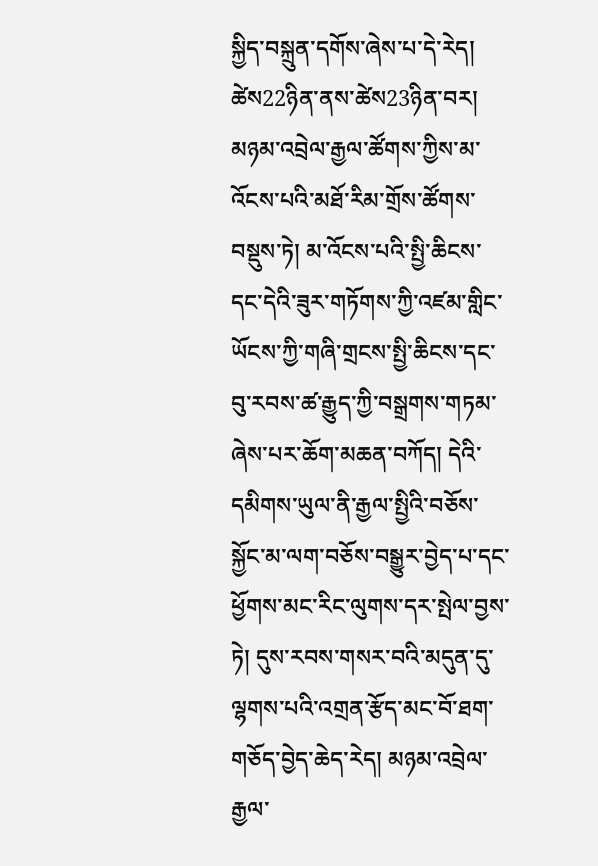སྐྱིད་བསྐྲུན་དགོས་ཞེས་པ་དེ་རེད། ཚེས22ཉིན་ནས་ཚེས23ཉིན་བར། མཉམ་འབྲེལ་རྒྱལ་ཚོགས་ཀྱིས་མ་འོངས་པའི་མཐོ་རིམ་གྲོས་ཚོགས་བསྡུས་ཏེ། མ་འོངས་པའི་སྤྱི་ཆིངས་དང་དེའི་ཟུར་གཏོགས་ཀྱི་འཛམ་གླིང་ཡོངས་ཀྱི་གཞི་གྲངས་སྤྱི་ཆིངས་དང་བུ་རབས་ཚ་རྒྱུད་ཀྱི་བསྒྲགས་གཏམ་ཞེས་པར་ཆོག་མཆན་བཀོད། དེའི་དམིགས་ཡུལ་ནི་རྒྱལ་སྤྱིའི་བཅོས་སྐྱོང་མ་ལག་བཅོས་བསྒྱུར་བྱེད་པ་དང་ཕྱོགས་མང་རིང་ལུགས་དར་སྤེལ་བྱས་ཏེ། དུས་རབས་གསར་བའི་མདུན་དུ་ལྷགས་པའི་འགྲན་རྩོད་མང་བོ་ཐག་གཅོད་བྱེད་ཆེད་རེད། མཉམ་འབྲེལ་རྒྱལ་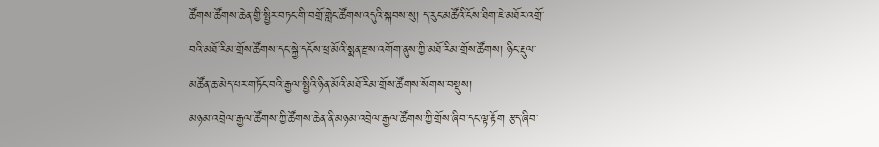ཚོགས་ཚོགས་ཆེན་གྱི་སྤྱིར་བཏང་གི་བགྲོ་གླེང་ཚོགས་འདུའི་སྐབས་སུ། ད་རུང་མཚོའི་ངོས་ཐིག་ཇེ་མཐོར་འགྲོ་བའི་མཐོ་རིམ་གྲོས་ཚོགས་དང་སྐྱེ་དངོས་ཕྲ་མོའི་སྨན་རྫས་འགོག་ནུས་ཀྱི་མཐོ་རིམ་གྲོས་ཚོགས། ཉིང་རྡུལ་མཚོན་ཆ་མེད་པར་གཏོང་བའི་རྒྱལ་སྤྱིའི་ཉིན་མོའི་མཐོ་རིམ་གྲོས་ཚོགས་སོགས་བསྡུས།
མཉམ་འབྲེལ་རྒྱལ་ཚོགས་ཀྱི་ཚོགས་ཆེན་ནི་མཉམ་འབྲེལ་རྒྱལ་ཚོགས་ཀྱི་གྲོས་ཞིབ་དང་ལྟ་རྟོག རྩད་ཞིབ་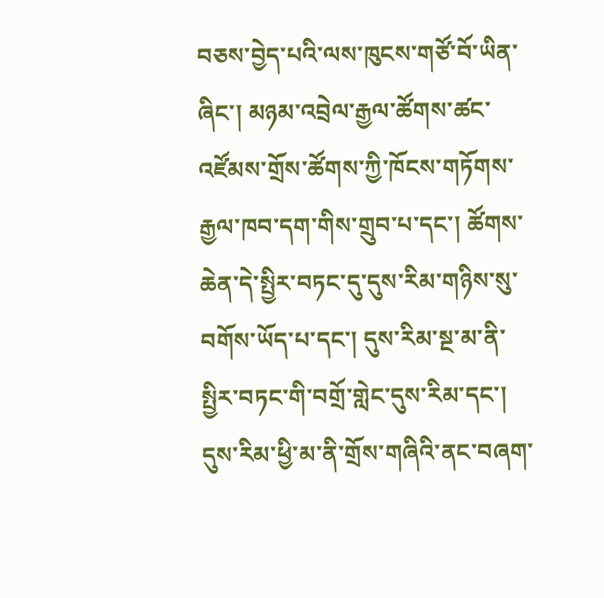བཅས་བྱེད་པའི་ལས་ཁུངས་གཙོ་བོ་ཡིན་ཞིང་། མཉམ་འབྲེལ་རྒྱལ་ཚོགས་ཚང་འཛོམས་གྲོས་ཚོགས་ཀྱི་ཁོངས་གཏོགས་རྒྱལ་ཁབ་དག་གིས་གྲུབ་པ་དང་། ཚོགས་ཆེན་དེ་སྤྱིར་བཏང་དུ་དུས་རིམ་གཉིས་སུ་བགོས་ཡོད་པ་དང་། དུས་རིམ་སྔ་མ་ནི་སྤྱིར་བཏང་གི་བགྲོ་གླེང་དུས་རིམ་དང་། དུས་རིམ་ཕྱི་མ་ནི་གྲོས་གཞིའི་ནང་བཞག་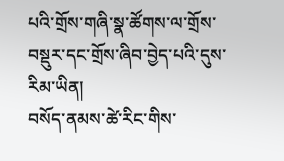པའི་གྲོས་གཞི་སྣ་ཚོགས་ལ་གྲོས་བསྡུར་དང་གྲོས་ཞིབ་བྱེད་པའི་དུས་རིམ་ཡིན།
བསོད་ནམས་ཚེ་རིང་གིས་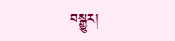བསྒྱུར།